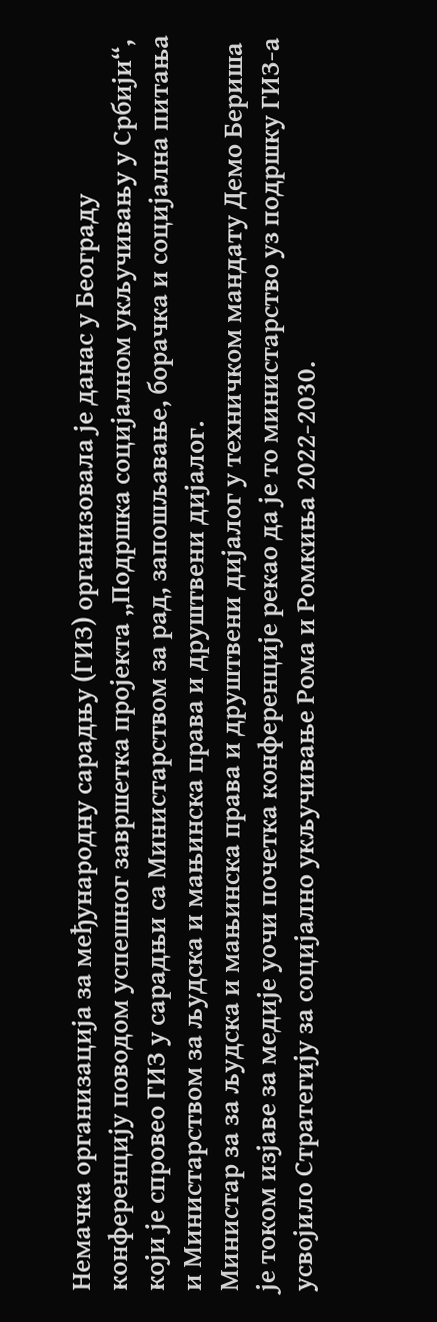Немачка организација за међународну сарадњу (ГИЗ) организовала је данас у Београду конференцију поводом успешног завршетка пројекта „Подршка социјалном укључивању у Србији“, који је спровео ГИЗ у сарадњи са Министарством за рад, запошљавање, борачка и социјална питања и Министарством за људска и мањинска права и друштвени дијалог.
Министар за за људска и мањинска права и друштвени дијалог у техничком мандату Демо Бериша је током изјаве за медије уочи почетка конференције рекао да је то министарство уз подршку ГИЗ-а усвојило Стратегију за социјално укључивање Рома и Ромкиња 2022-2030.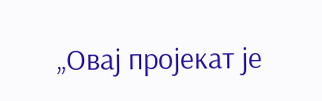„Овај пројекат је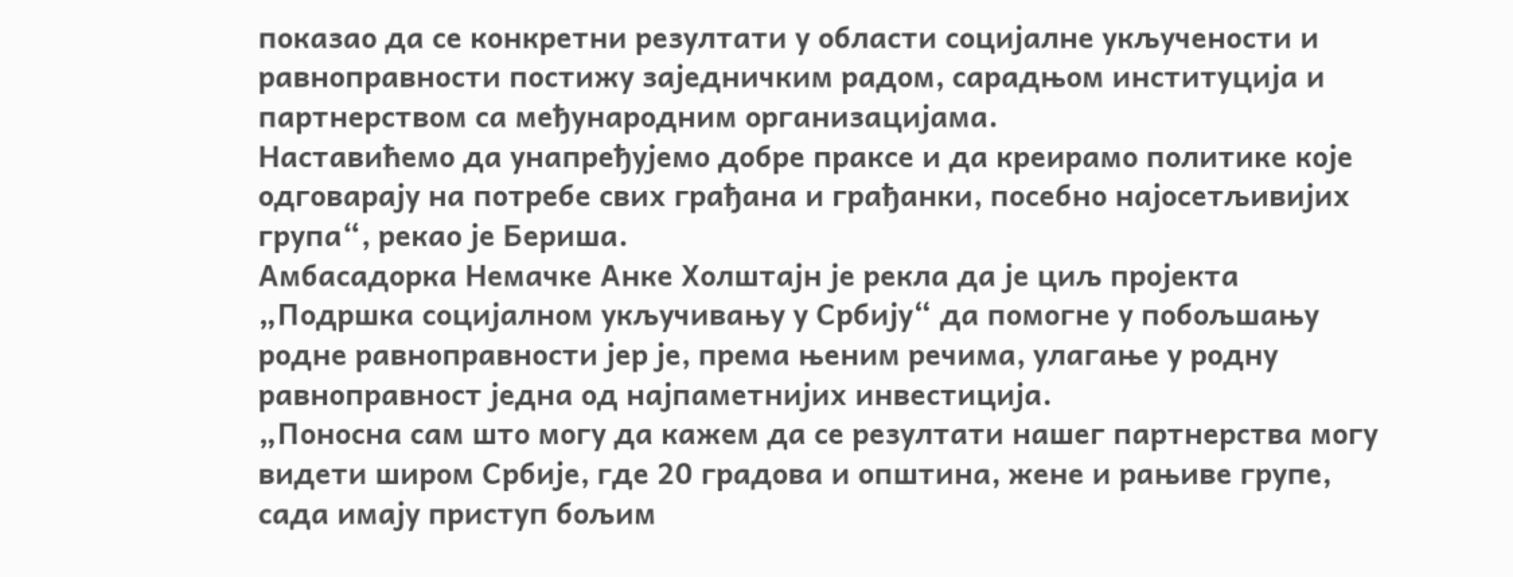показао да се конкретни резултати у области социјалне укључености и равноправности постижу заједничким радом, сарадњом институција и партнерством са међународним организацијама.
Наставићемо да унапређујемо добре праксе и да креирамо политике које одговарају на потребе свих грађана и грађанки, посебно најосетљивијих група“, рекао је Бериша.
Амбасадорка Немачке Анке Холштајн је рекла да је циљ пројекта „Подршка социјалном укључивању у Србију“ да помогне у побољшању родне равноправности јер је, према њеним речима, улагање у родну равноправност једна од најпаметнијих инвестиција.
„Поносна сам што могу да кажем да се резултати нашег партнерства могу видети широм Србије, где 20 градова и општина, жене и рањиве групе, сада имају приступ бољим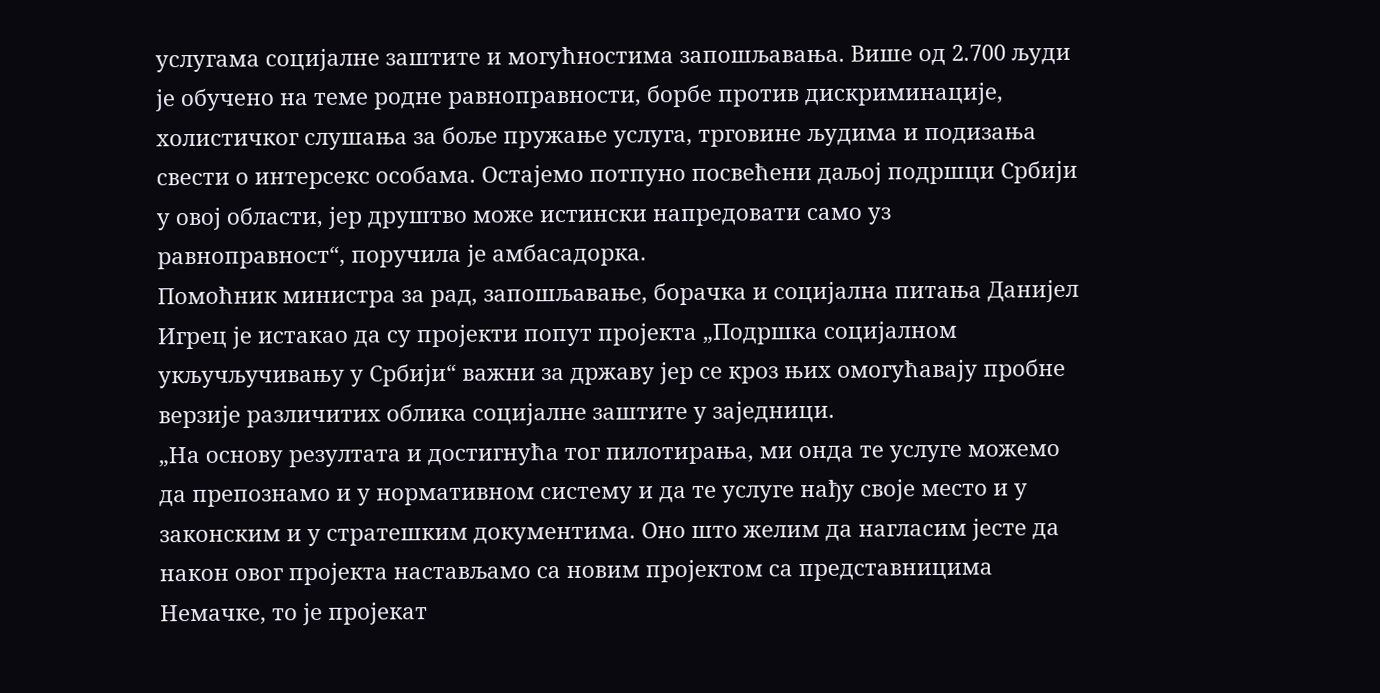услугама социјалне заштите и могућностима запошљавања. Више од 2.700 људи је обучено на теме родне равноправности, борбе против дискриминације, холистичког слушања за боље пружање услуга, трговине људима и подизања свести о интерсекс особама. Остајемо потпуно посвећени даљој подршци Србији у овој области, јер друштво може истински напредовати само уз равноправност“, поручила је амбасадорка.
Помоћник министра за рад, запошљавање, борачка и социјална питања Данијел Игрец је истакао да су пројекти попут пројекта „Подршка социјалном укључључивању у Србији“ важни за државу јер се кроз њих омогућавају пробне верзије различитих облика социјалне заштите у заједници.
„На основу резултата и достигнућа тог пилотирања, ми онда те услуге можемо да препознамо и у нормативном систему и да те услуге нађу своје место и у законским и у стратешким документима. Оно што желим да нагласим јесте да након овог пројекта настављамо са новим пројектом са представницима Немачке, то је пројекат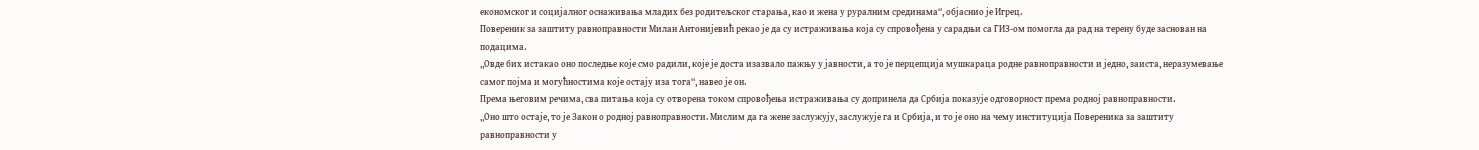економског и социјалног оснаживања младих без родитељског старања, као и жена у руралним срединама“, објаснио је Игрец.
Повереник за заштиту равноправности Милан Антонијевић рекао је да су истраживања која су спровођена у сарадњи са ГИЗ-ом помогла да рад на терену буде заснован на подацима.
„Овде бих истакао оно последње које смо радили, које је доста изазвало пажњу у јавности, а то је перцепција мушкараца родне равноправности и једно, заиста, неразумевање самог појма и могућностима које остају иза тога“, навео је он.
Према његовим речима, сва питања која су отворена током спровођења истраживања су допринела да Србија показује одговорност према родној равноправности.
„Оно што остаје, то је Закон о родној равноправности. Мислим да га жене заслужују, заслужује га и Србија, и то је оно на чему институција Повереника за заштиту равноправности у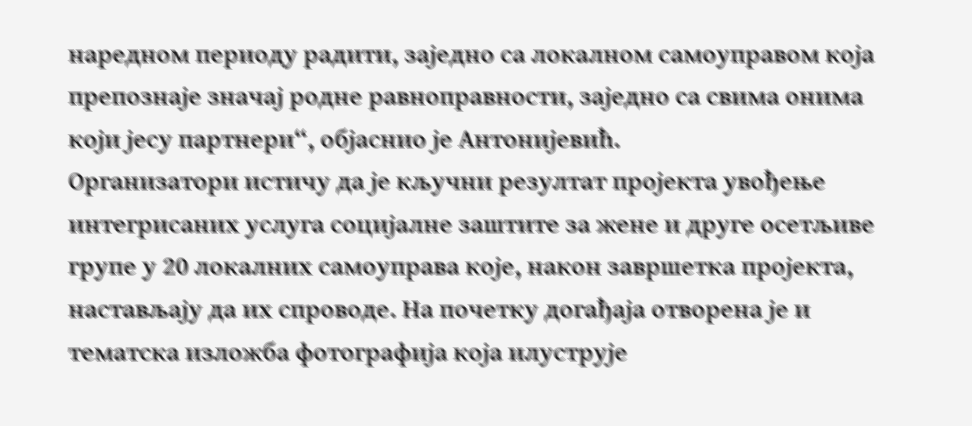наредном периоду радити, заједно са локалном самоуправом која препознаје значај родне равноправности, заједно са свима онима који јесу партнери“, објаснио је Антонијевић.
Организатори истичу да је кључни резултат пројекта увођење интегрисаних услуга социјалне заштите за жене и друге осетљиве групе у 20 локалних самоуправа које, након завршетка пројекта, настављају да их спроводе. На почетку догађаја отворена је и тематска изложба фотографија која илуструје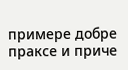примере добре праксе и приче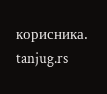корисника.
tanjug.rs